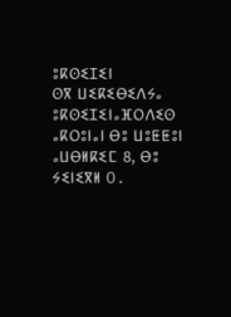ⵓⴽⵙⵉⵊⵉⵏ
ⵙⴳ ⵡⵉⴽⵉⴱⵉⴷⵢⴰ
ⵓⴽⵙⵉⵊⵉⵏⴰⴼⵔⴷⵉⵙ ⴰⴽⵔⵓⵏⴰⵏ ⴱⵓ ⵡⵓⵟⵟⵓⵏ ⴰⵡⴱⵍⴽⵉⵎ 8, ⴱⵓ ⵢⵉⵏⵉⴳⵍ O.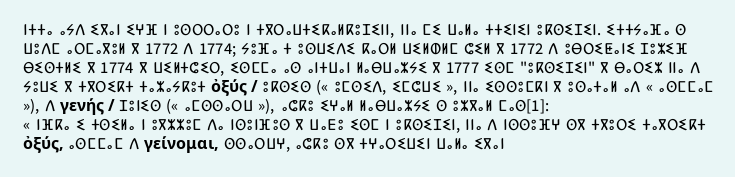ⵏⵜⵜⴰ ⴰⵢⴷ ⵉⴳⴰⵏ ⵉⵖⴼ ⵏ ⵓⵙⵔⵔⴰⵔⵓ ⵏ ⵜⴳⵔⴰⵡⵜⵉⴽⴰⵍⴽⵓⵊⵉⵏⵏ, ⵏⵏⴰ ⵎⵉ ⵡⴰⵍⴰ ⵜⵜⵉⵏⵉⵏ ⵓⴽⵙⵉⵊⵉⵏ. ⵉⵜⵜⵢⴰⴼⴰ ⵙ ⵡⵓⴷⵎ ⴰⵔⵎⴰⴳⵓⵍ ⴳ 1772 ⴷ 1774; ⵢⵓⴼⴰ ⵜ ⵓⵙⵡⵉⴷⵉ ⴽⴰⵔⵍ ⵡⵉⵍⵀⵍⵎ ⵛⵉⵍ ⴳ 1772 ⴷ ⵓⴱⵔⵉⵟⴰⵏⵉ ⵊⵓⵣⵉⴼ ⴱⵉⵙⵜⵍⵉ ⴳ 1774 ⴳ ⵡⵉⵍⵜⵛⵉⵔ, ⵉⵙⵎⵎⴰ ⴰⵙ ⴰⵏⵜⵡⴰⵏ ⵍⴰⴱⵡⴰⵣⵢⵉ ⴳ 1777 ⵉⵙⵎ "ⵓⴽⵙⵉⵊⵉⵏ" ⴳ ⴱⴰⵔⵉⵣ ⵏⵏⴰ ⴷ ⵢⵓⵡⵉ ⴳ ⵜⴳⵔⵉⴽⵜ ⵜⴰⵣⴰⵢⴽⵓⵜ ὀξύς / ⵓⴽⵙⵉⵙ (« ⵓⵎⵙⵉⴷ, ⵉⵎⵛⵡⵉ », ⵏⵏⴰ ⵉⵙⵙⵓⵎⴽⵏ ⴳ ⵓⵙⴰⵜⴰⵍ ⴰⴷ « ⴰⵙⵎⵎⴰⵎ »), ⴷ γενής / ⵊⵓⵏⵉⵙ (« ⴰⵎⵙⵙⴰⵔⵡ »), ⴰⵛⴽⵓ ⵉⵖⴰⵍ ⵍⴰⴱⵡⴰⵣⵢⵉ ⵙ ⵓⵣⴳⴰⵍ ⵎⴰⵙ[1]:
« ⵏⴼⴽⴰ ⵉ ⵜⵙⵉⵍⴰ ⵏ ⵓⴳⵣⵣⵓⵎ ⴷⴰ ⵏⵙⵓⵏⴼⵓⵙ ⴳ ⵡⴰⴹⵓ ⵉⵙⵎ ⵏ ⵓⴽⵙⵉⵊⵉⵏ, ⵏⵏⴰ ⴷ ⵏⵙⵙⵓⴼⵖ ⵙⴳ ⵜⴳⵓⵔⵉ ⵜⴰⴳⵔⵉⴽⵜ ὀξύς, ⴰⵙⵎⵎⴰⵎ ⴷ γείνομαι, ⵙⵙⴰⵔⵡⵖ, ⴰⵛⴽⵓ ⵙⴳ ⵜⵖⴰⵔⵉⵡⵉⵏ ⵡⴰⵍⴰ ⵉⴳⴰⵏ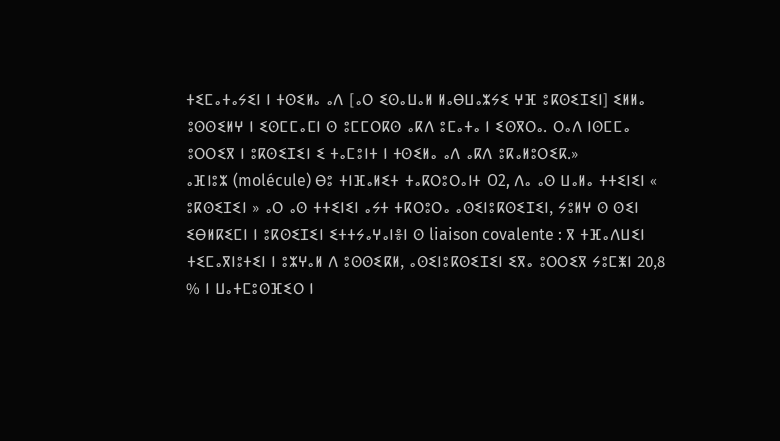ⵜⵉⵎⴰⵜⴰⵢⵉⵏ ⵏ ⵜⵙⵉⵍⴰ ⴰⴷ [ⴰⵔ ⵉⵙⴰⵡⴰⵍ ⵍⴰⴱⵡⴰⵣⵢⵉ ⵖⴼ ⵓⴽⵙⵉⵊⵉⵏ] ⵉⵍⵍⴰ ⵓⵙⵙⵉⵍⵖ ⵏ ⵉⵙⵎⵎⴰⵎⵏ ⵙ ⵓⵎⵎⵔⴽⵙ ⴰⴽⴷ ⵓⵎⴰⵜⴰ ⵏ ⵉⵙⴳⵔⴰ. ⵔⴰⴷ ⵏⵙⵎⵎⴰ ⵓⵔⵔⵉⴳ ⵏ ⵓⴽⵙⵉⵊⵉⵏ ⵉ ⵜⴰⵎⵓⵏⵜ ⵏ ⵜⵙⵉⵍⴰ ⴰⴷ ⴰⴽⴷ ⵓⴽⴰⵍⵓⵔⵉⴽ.»
ⴰⴼⵏⵓⵣ (molécule) ⴱⵓ ⵜⵏⴼⴰⵍⵉⵜ ⵜⴰⴽⵔⵓⵔⴰⵏⵜ O2, ⴷⴰ ⴰⵙ ⵡⴰⵍⴰ ⵜⵜⵉⵏⵉⵏ « ⵓⴽⵙⵉⵊⵉⵏ » ⴰⵔ ⴰⵙ ⵜⵜⵉⵏⵉⵏ ⴰⵢⵜ ⵜⴽⵔⵓⵔⴰ ⴰⵙⵉⵏⵓⴽⵙⵉⵊⵉⵏ, ⵢⵓⵍⵖ ⵙ ⵙⵉⵏ ⵉⴱⵍⴽⵉⵎⵏ ⵏ ⵓⴽⵙⵉⵊⵉⵏ ⵉⵜⵜⵢⴰⵖⴰⵏⴻⵏ ⵙ liaison covalente : ⴳ ⵜⴼⴰⴷⵡⵉⵏ ⵜⵉⵎⴰⴳⵏⵓⵜⵉⵏ ⵏ ⵓⵣⵖⴰⵍ ⴷ ⵓⵙⵙⵉⴽⵍ, ⴰⵙⵉⵏⵓⴽⵙⵉⵊⵉⵏ ⵉⴳⴰ ⵓⵔⵔⵉⴳ ⵢⵓⵎⵥⵏ 20,8 % ⵏ ⵡⴰⵜⵎⵓⵙⴼⵉⵔ ⵏ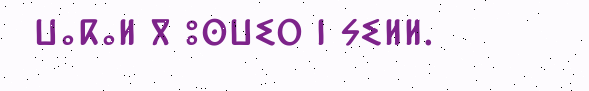ⵡⴰⴽⴰⵍ ⴳ ⵓⵙⵡⵉⵔ ⵏ ⵢⵉⵍⵍ.